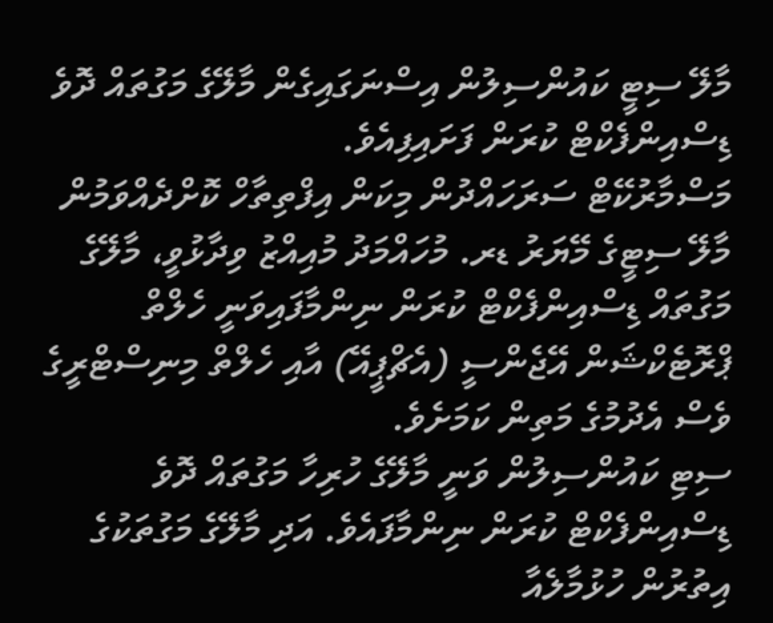މާލޭ ސިޓީ ކައުންސިލުން އިސްނަގައިގެން މާލޭގެ މަގުތައް ދޮވެ ޑިސްއިންފެކްޓް ކުރަން ފަށައިފިއެވެ.
މަސްމާރުކޭޓް ސަރަހައްދުން މިކަން އިފްތިތާހް ކޮށްދެއްވަމުން މާލޭ ސިޓީގެ މޭޔަރު ޑރ. މުހައްމަދު މުއިއްޒު ވިދާޅުވީ، މާލޭގެ މަގުތައް ޑިސްއިންފެކްޓް ކުރަން ނިންމާފައިވަނީ ހެލްތް ޕްރޮޓެކްޝަން އޭޖެންސީ (އެޗްޕީއޭ) އާއި ހެލްތް މިނިސްޓްރީގެ ވެސް އެދުމުގެ މަތިން ކަމަށެވެ.
ސިޓި ކައުންސިލުން ވަނީ މާލޭގެ ހުރިހާ މަގުތައް ދޮވެ ޑިސްއިންފެކްޓް ކުރަން ނިންމާފައެވެ. އަދި މާލޭގެ މަގުތަކުގެ އިތުރުން ހުޅުމާލެއާ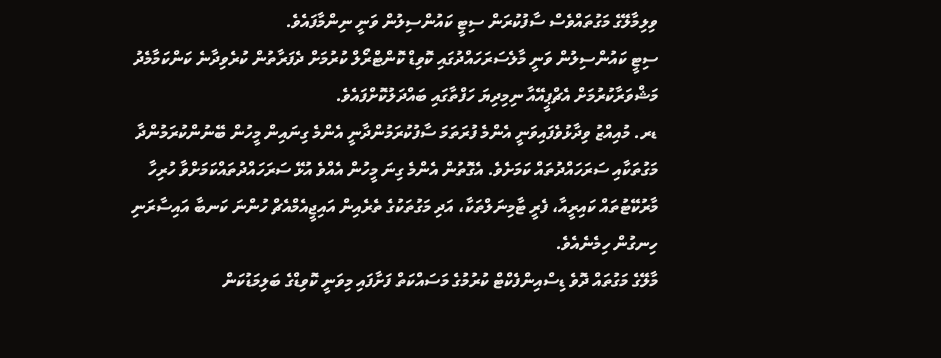ވިލިމާލޭގެ މަގުތައްވެސް ސާފުކުރަން ސިޓީ ކައުންސިލުން ވަނީ ނިންމާފައެވެ.
ސިޓީ ކައުންސިލުން ވަނީ މާލެސަރަހައްދުގައި ކޮވިޑް ކޮންޓްރޯލް ކުރުމަށް ދެފަރާތުން ކުރެވިދާނެ ކަންކަމާމެދު މަޝްވަރާކުރުމަށް އެޗްޕީއޭއާ ނިމިދިޔަ ހަފްތާގައި ބައްދަލުކޮށްފައެވެ.
ޑރ. މުއިއްޒު ވިދާޅުވެފައިވަނީ އެންމެ ފުރަތަމަ ސާފުކުރަމުންދާނީ އެންމެ ގިނައިން މީހުން ބޭނުންކުރަމުންދާ މަގުތަކާއި ސަރަހައްދުތައް ކަމަށެވެ. އެގޮތުން އެންމެ ގިނަ މީހުން އެއްވެ އުޅޭ ސަރަހައްދުތައްކަމަށްވާ ހުރިހާ މާރުކޭޓުތައް ކައިރީއާ، ފެރީ ޓާމިނަލްތަކާ، އަދި މަގުތަކުގެ ތެރެއިން އައިޖީއެމްއެޗް ހުންނަ ކަނބާ އައިސާރަނި ހިނގުން ހިމެނެއެވެ.
މާލޭގެ މަގުތައް ދޮވެ ޑިސްއިންފެކްޓް ކުރުމުގެ މަސައްކަތް ފަށާފައި މިވަނީ ކޮވިޑްގެ ބަލިމަޑުކަން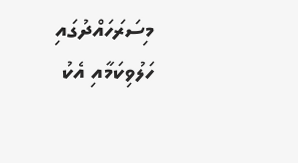މިސަރަހައްދުގައި ހަލުވިކަމާއި އެކު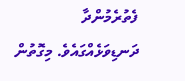ފެތުރެމުންދާ ދަނޑިވަޅެއްގައެވެ. މިގޮތުން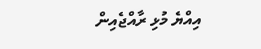އިއްޔެ މުޅި ރާއްޖެއިން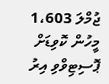ޖުމްލަ 1،603 މީހުން ކޮވިޑަށް ޕޮސިޓިވްވި އިރު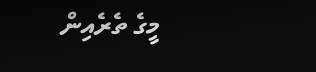މީގެ ތެރެއިން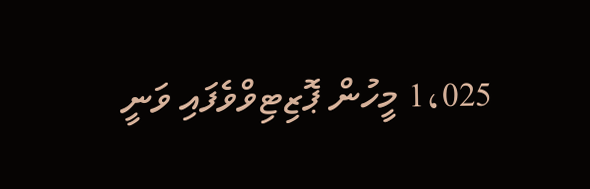1،025 މީހުން ޕޮޒިޓިވްވެފައި ވަނީ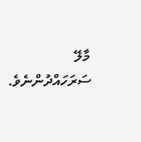މާލޭ ސަރަހައްދުންނެވެ.